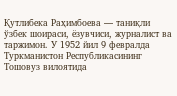Қутлибека Раҳимбоева — таниқли ўзбек шоираси, ёзувчиси, журналист ва таржимон. У 1952 йил 9 февралда Туркманистон Республикасининг Тошовуз вилоятида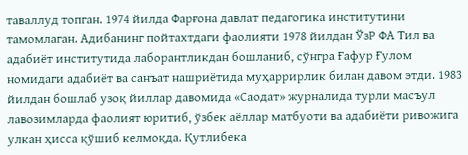таваллуд топган. 1974 йилда Фарғона давлат педагогика институтини тамомлаган. Адибанинг пойтахтдаги фаолияти 1978 йилдан ЎзР ФА Тил ва адабиёт институтида лаборантликдан бошланиб, сўнгра Ғафур Ғулом номидаги адабиёт ва санъат нашриётида муҳаррирлик билан давом этди. 1983 йилдан бошлаб узоқ йиллар давомида «Саодат» журналида турли масъул лавозимларда фаолият юритиб, ўзбек аёллар матбуоти ва адабиёти ривожига улкан ҳисса қўшиб келмоқда. Қутлибека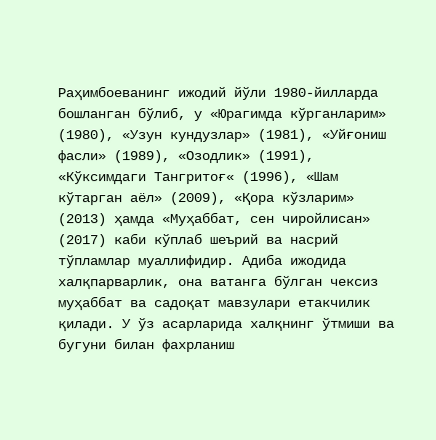Раҳимбоеванинг ижодий йўли 1980-йилларда бошланган бўлиб, у «Юрагимда кўрганларим» (1980), «Узун кундузлар» (1981), «Уйғониш фасли» (1989), «Озодлик» (1991), «Кўксимдаги Тангритоғ« (1996), «Шам кўтарган аёл» (2009), «Қора кўзларим» (2013) ҳамда «Муҳаббат, сен чиройлисан» (2017) каби кўплаб шеърий ва насрий тўпламлар муаллифидир. Адиба ижодида халқпарварлик, она ватанга бўлган чексиз муҳаббат ва садоқат мавзулари етакчилик қилади. У ўз асарларида халқнинг ўтмиши ва бугуни билан фахрланиш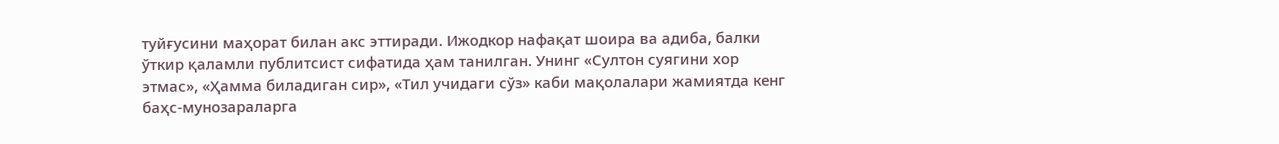туйғусини маҳорат билан акс эттиради. Ижодкор нафақат шоира ва адиба, балки ўткир қаламли публитсист сифатида ҳам танилган. Унинг «Султон суягини хор этмас», «Ҳамма биладиган сир», «Тил учидаги сўз» каби мақолалари жамиятда кенг баҳс-мунозараларга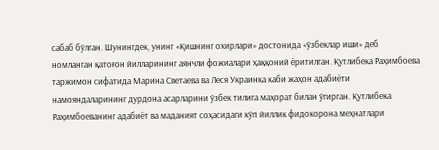сабаб бўлган. Шунингдек, унинг «Қишнинг охирлари» достонида «ўзбеклар иши» деб номланган қатоғон йилларининг аянчли фожиалари ҳаққоний ёритилган. Қутлибека Раҳимбоева таржимон сифатида Марина Светаева ва Леся Украинка каби жаҳон адабиёти намояндаларининг дурдона асарларини ўзбек тилига маҳорат билан ўгирган. Қутлибека Раҳимбоеванинг адабиёт ва маданият соҳасидаги кўп йиллик фидокорона меҳнатлари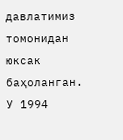давлатимиз томонидан юксак баҳоланган. У 1994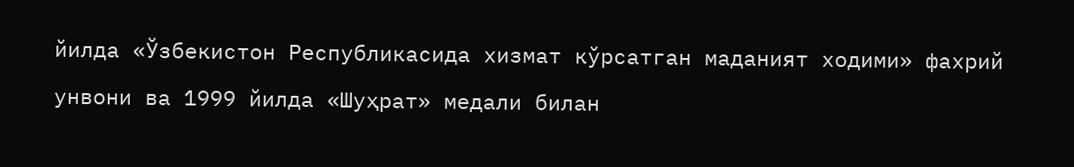йилда «Ўзбекистон Республикасида хизмат кўрсатган маданият ходими» фахрий унвони ва 1999 йилда «Шуҳрат» медали билан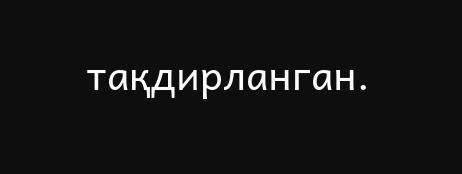тақдирланган.